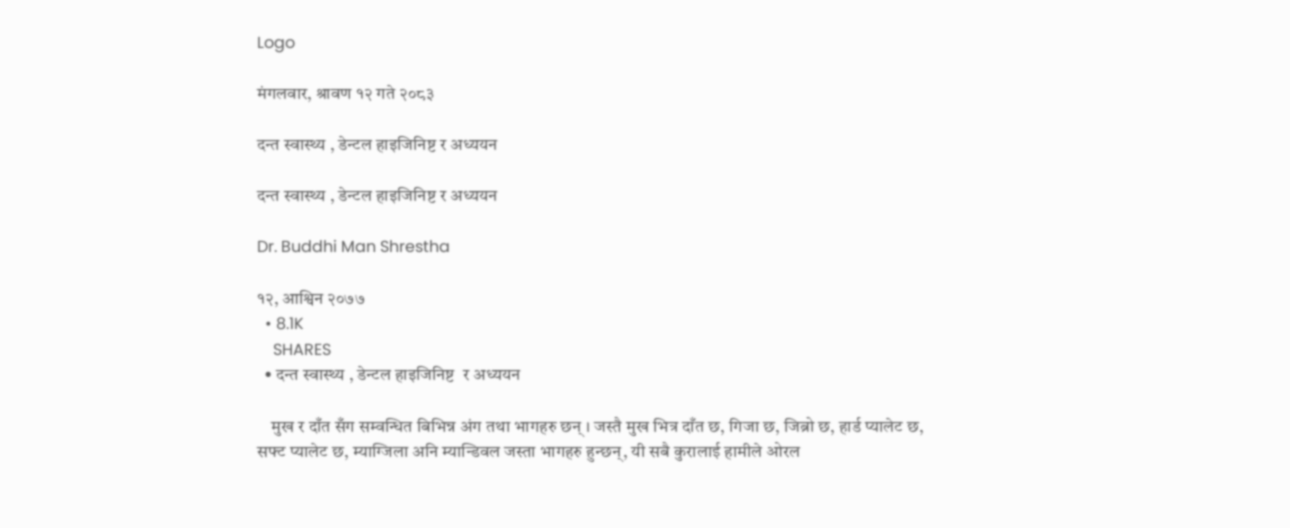Logo

मंगलवार, श्रावण १२ गते २०८३

दन्त स्वास्थ्य , डेन्टल हाइजिनिष्ट र अध्ययन

दन्त स्वास्थ्य , डेन्टल हाइजिनिष्ट र अध्ययन

Dr. Buddhi Man Shrestha

१२, आश्विन २०७७
  • 8.1K
    SHARES
  • दन्त स्वास्थ्य , डेन्टल हाइजिनिष्ट  र अध्ययन

    मुख र दाँत सँग सम्वन्धित बिभिन्न अंग तथा भागहरु छन् । जस्तै मुख भित्र दाँत छ, गिजा छ, जिब्रो छ, हार्ड प्यालेट छ, सफ्ट प्यालेट छ, म्याग्जिला अनि म्यान्डिवल जस्ता भागहरु हुन्छन्, यी सबै कुरालाई हामीले ओरल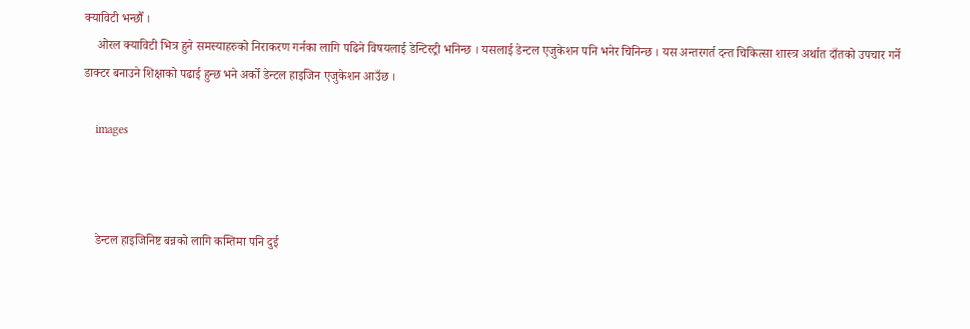क्याविटी भन्छौँ ।
    ओरल क्याविटी भित्र हुने समस्याहरुको निराकरण गर्नका लागि पढिने विषयलाई डेन्टिस्ट्री भनिन्छ । यसलाई डेन्टल एजुकेशन पनि भनेर चिनिन्छ । यस अन्तरगर्त दन्त चिकित्सा शास्त्र अर्थात दाँतको उपचार गर्ने डाक्टर बनाउने शिक्षाको पढाई हुन्छ भने अर्को डेन्टल हाइजिन एजुकेशन आउँछ ।

    images



    डेन्टल हाइजिनिष्ट बन्नको लागि कम्तिमा पनि दुई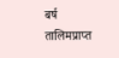बर्ष तालिमप्राप्त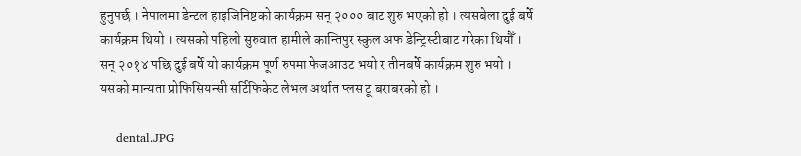हुनुपर्छ । नेपालमा डेन्टल हाइजिनिष्टको कार्यक्रम सन् २००० बाट शुरु भएको हो । त्यसबेला दुई बर्षे कार्यक्रम थियो । त्यसको पहिलो सुरुवात हामीले कान्तिपुर स्कुल अफ डेन्ट्रिस्टीबाट गरेका थियौँ । सन् २०१४ पछि दुई बर्षे यो कार्यक्रम पूर्ण रुपमा फेजआउट भयो र तीनबर्षे कार्यक्रम शुरु भयो । यसको मान्यता प्रोफिसियन्सी सर्टिफिकेट लेभल अर्थात प्लस टू बराबरको हो ।

    dental.JPG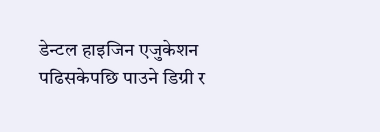डेन्टल हाइजिन एजुकेशन पढिसकेपछि पाउने डिग्री र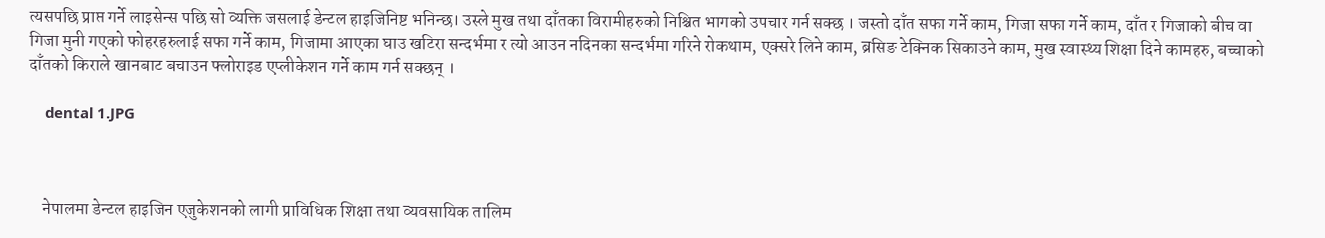त्यसपछि प्राप्त गर्ने लाइसेन्स पछि सो व्यक्ति जसलाई डेन्टल हाइजिनिष्ट भनिन्छ। उस्ले मुख तथा दाँतका विरामीहरुको निश्चित भागको उपचार गर्न सक्छ । जस्तो दाँत सफा गर्ने काम, गिजा सफा गर्ने काम, दाँत र गिजाको बीच वा गिजा मुनी गएको फोहरहरुलाई सफा गर्ने काम, गिजामा आएका घाउ खटिरा सन्दर्भमा र त्यो आउन नदिनका सन्दर्भमा गरिने रोकथाम, एक्सरे लिने काम, ब्रसिङ टेक्निक सिकाउने काम, मुख स्वास्थ्य शिक्षा दिने कामहरु, बच्चाको दाँतको किराले खानबाट बचाउन फ्लोराइड एप्लीकेशन गर्ने काम गर्न सक्छन् ।

    dental 1.JPG



    नेपालमा डेन्टल हाइजिन एजुकेशनको लागी प्राविधिक शिक्षा तथा व्यवसायिक तालिम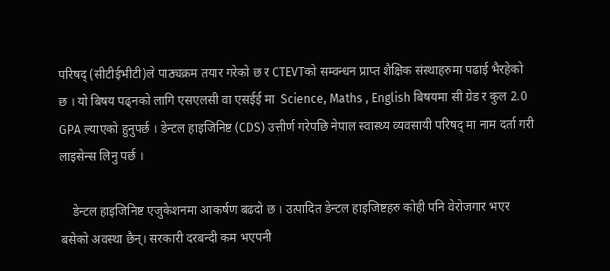परिषद् (सीटीईभीटी)ले पाठ्यक्रम तयार गरेको छ र CTEVTको सम्वन्धन प्राप्त शैक्षिक संस्थाहरुमा पढाई भैरहेको छ । यो बिषय पढ्नको लागि एसएलसी वा एसईई मा  Science, Maths , English बिषयमा सी ग्रेड र कुल 2.0 GPA ल्याएको हुनुपर्छ । डेन्टल हाइजिनिष्ट (CDS) उत्तीर्ण गरेपछि नेपाल स्वास्थ्य व्यवसायी परिषद् मा नाम दर्ता गरी लाइसेन्स लिनु पर्छ ।

    डेन्टल हाइजिनिष्ट एजुकेशनमा आकर्षण बढदो छ । उत्पादित डेन्टल हाइजिष्टहरु कोही पनि वेरोजगार भएर बसेको अवस्था छैन्। सरकारी दरबन्दी कम भएपनी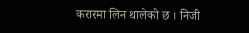करारमा लिन थालेको छ । निजी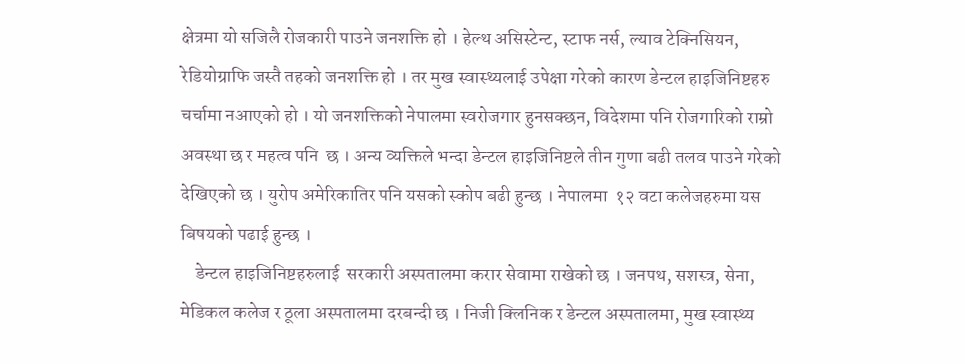क्षेत्रमा यो सजिलै रोजकारी पाउने जनशक्ति हो । हेल्थ असिस्टेन्ट, स्टाफ नर्स, ल्याव टेक्निसियन, रेडियोग्राफि जस्तै तहको जनशक्ति हो । तर मुख स्वास्थ्यलाई उपेक्षा गरेको कारण डेन्टल हाइजिनिष्टहरु चर्चामा नआएको हो । यो जनशक्तिको नेपालमा स्वरोजगार हुनसक्छन, विदेशमा पनि रोजगारिको राम्रो अवस्था छ र महत्व पनि  छ । अन्य व्यक्तिले भन्दा डेन्टल हाइजिनिष्टले तीन गुणा बढी तलव पाउने गरेको देखिएको छ । युरोप अमेरिकातिर पनि यसको स्कोप बढी हुन्छ । नेपालमा  १२ वटा कलेजहरुमा यस बिषयको पढाई हुन्छ ।
    डेन्टल हाइजिनिष्टहरुलाई  सरकारी अस्पतालमा करार सेवामा राखेको छ । जनपथ, सशस्त्र, सेना, मेडिकल कलेज र ठूला अस्पतालमा दरबन्दी छ । निजी क्लिनिक र डेन्टल अस्पतालमा, मुख स्वास्थ्य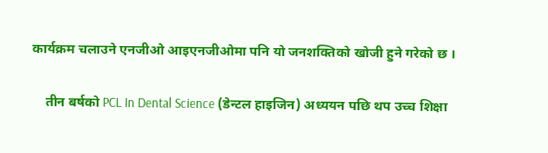कार्यक्रम चलाउने एनजीओ आइएनजीओमा पनि यो जनशक्तिको खोजी हुने गरेको छ ।

    तीन बर्षको PCL In Dental Science (डेन्टल हाइजिन) अध्ययन पछि थप उच्च शिक्षा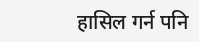हासिल गर्न पनि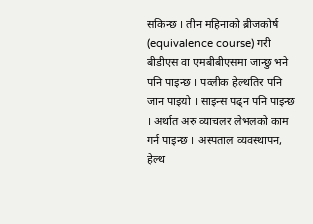सकिन्छ । तीन महिनाको ब्रीजकोर्ष (equivalence course) गरी बीडीएस वा एमबीबीएसमा जान्छु भने पनि पाइन्छ । पव्लीक हेल्थतिर पनि जान पाइयो । साइन्स पढ्न पनि पाइन्छ । अर्थात अरु व्याचलर लेभलको काम गर्न पाइन्छ । अस्पताल व्यवस्थापन, हेल्थ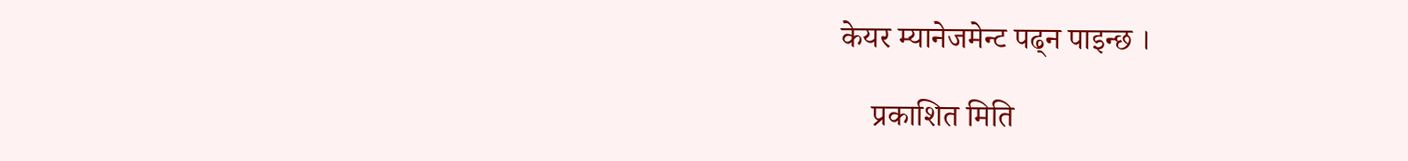केयर म्यानेजमेन्ट पढ्न पाइन्छ ।

    प्रकाशित मिति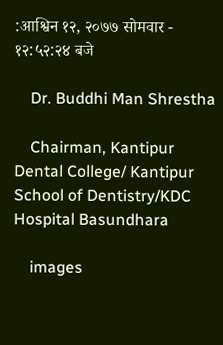:आश्विन १२, २०७७ सोमवार - १२:५२:२४ बजे

    Dr. Buddhi Man Shrestha

    Chairman, Kantipur Dental College/ Kantipur School of Dentistry/KDC Hospital Basundhara

    images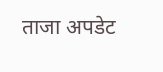ताजा अपडेट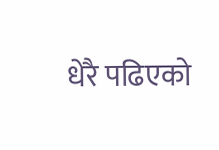धेरै पढिएको